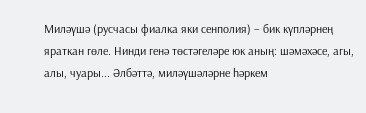Миләүшә (русчасы фиалка яки сенполия) – бик күпләрнең яраткан гөле. Нинди генә төстәгеләре юк аның: шәмәхәсе, агы, алы, чуары... Әлбәттә, миләүшәләрне һәркем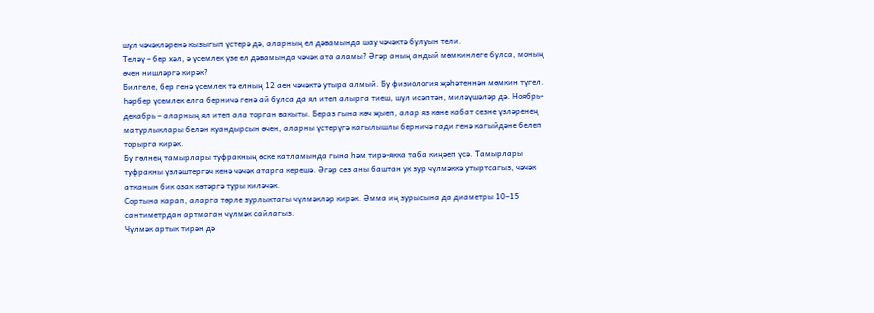шул чәчәкләренә кызыгып үстерә дә, аларның ел дәвамында шау чәчәктә булуын тели.
Теләү – бер хәл, ә үсемлек үзе ел дәвамында чәчәк ата аламы? Әгәр аның андый мөмкинлеге булса, моның өчен нишләргә кирәк?
Билгеле, бер генә үсемлек тә елның 12 аен чәчәктә утыра алмый. Бу физиология җәһәтеннән мөмкин түгел. Һәрбер үсемлек елга берничә генә ай булса да ял итеп алырга тиеш, шул исәптән, миләүшәләр дә. Ноябрь-декабрь – аларның ял итеп ала торган вакыты. Бераз гына көч җыеп, алар яз көне кабат сезне үзләренең матурлыклары белән куандырсын өчен, аларны үстерүгә кагылышлы берничә гади генә кагыйдәне белеп торырга кирәк.
Бу гөлнең тамырлары туфракның өске катламында гына һәм тирә-якка таба киңәеп үсә. Тамырлары туфракны үзләштергәч кенә чәчәк атарга керешә. Әгәр сез аны баштан ук зур чүлмәккә утыртсагыз, чәчәк атканын бик озак көтәргә туры киләчәк.
Сортына карап, аларга төрле зурлыктагы чүлмәкләр кирәк. Әмма иң зурысына да диаметры 10–15 сантиметрдан артмаган чүлмәк сайлагыз.
Чүлмәк артык тирән дә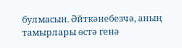булмасын. Әйткәнебезчә, аның тамырлары өстә генә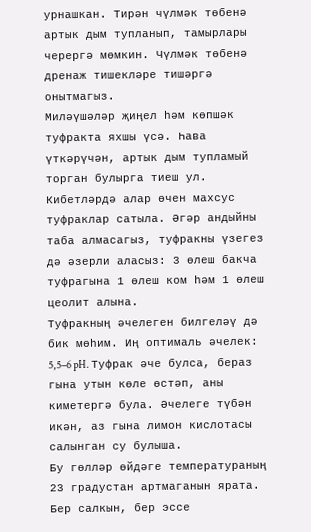урнашкан. Тирән чүлмәк төбенә артык дым тупланып, тамырлары черергә мөмкин. Чүлмәк төбенә дренаж тишекләре тишәргә онытмагыз.
Миләүшәләр җиңел һәм көпшәк туфракта яхшы үсә. Һава үткәрүчән, артык дым тупламый торган булырга тиеш ул. Кибетләрдә алар өчен махсус туфраклар сатыла. Әгәр андыйны таба алмасагыз, туфракны үзегез дә әзерли аласыз: 3 өлеш бакча туфрагына 1 өлеш ком һәм 1 өлеш цеолит алына.
Туфракның әчелеген билгеләү дә бик мөһим. Иң оптималь әчелек: 5,5–6 pH. Туфрак әче булса, бераз гына утын көле өстәп, аны киметергә була. Әчелеге түбән икән, аз гына лимон кислотасы салынган су булыша.
Бу гөлләр өйдәге температураның 23 градустан артмаганын ярата. Бер салкын, бер эссе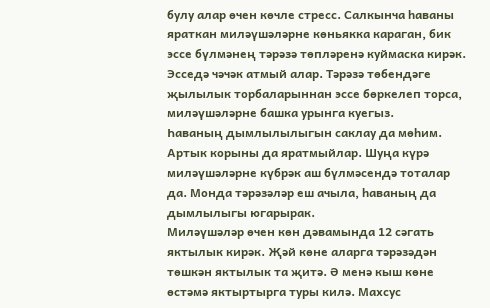булу алар өчен көчле стресс. Салкынча һаваны яраткан миләүшәләрне көньякка караган, бик эссе бүлмәнең тәрәзә төпләренә куймаска кирәк. Эсседә чәчәк атмый алар. Тәрәзә төбендәге җылылык торбаларыннан эссе бөркелеп торса, миләүшәләрне башка урынга куегыз.
Һаваның дымлылылыгын саклау да мөһим. Артык корыны да яратмыйлар. Шуңа күрә миләүшәләрне күбрәк аш бүлмәсендә тоталар да. Монда тәрәзәләр еш ачыла, һаваның да дымлылыгы югарырак.
Миләүшәләр өчен көн дәвамында 12 сәгать яктылык кирәк. Җәй көне аларга тәрәзәдән төшкән яктылык та җитә. Ә менә кыш көне өстәмә яктыртырга туры килә. Махсус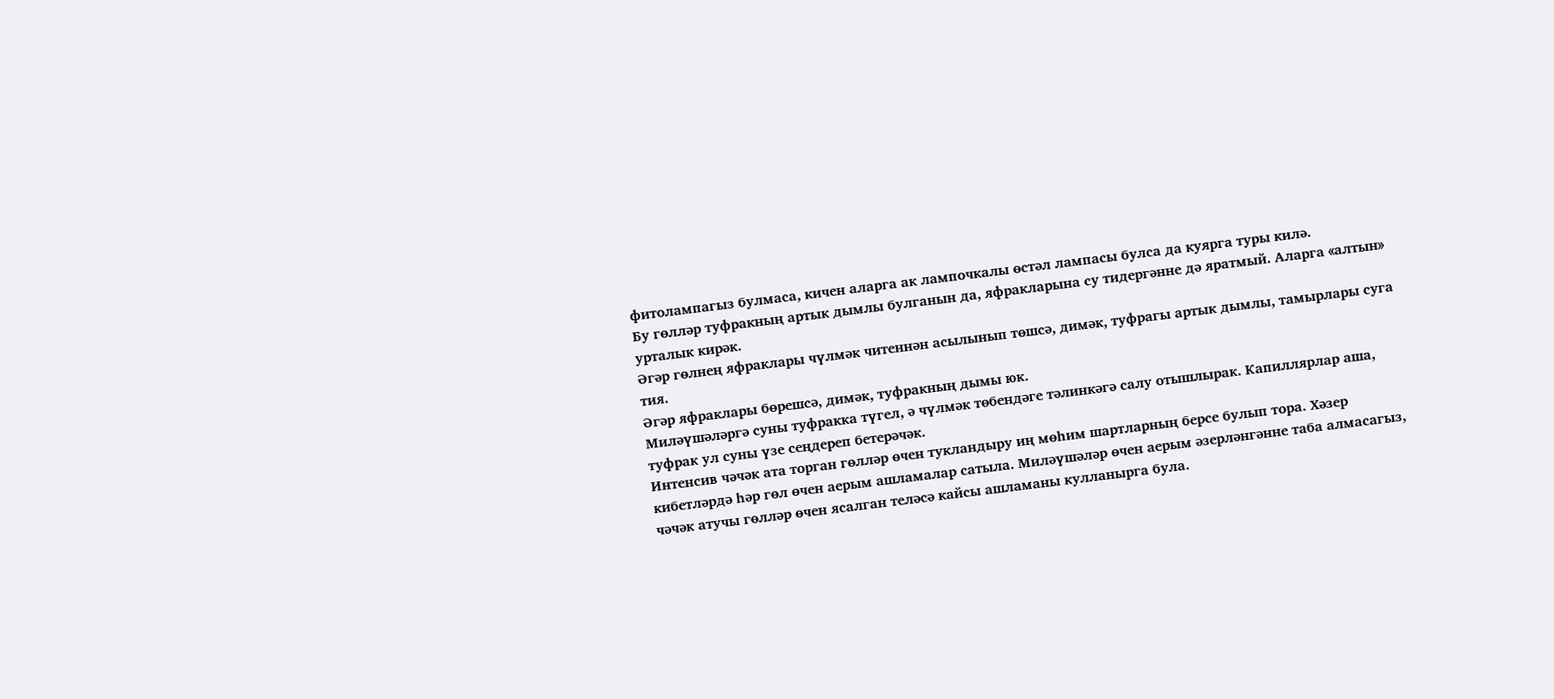фитолампагыз булмаса, кичен аларга ак лампочкалы өстәл лампасы булса да куярга туры килә.
Бу гөлләр туфракның артык дымлы булганын да, яфракларына су тидергәнне дә яратмый. Аларга «алтын» урталык кирәк.
Әгәр гөлнең яфраклары чүлмәк читеннән асылынып төшсә, димәк, туфрагы артык дымлы, тамырлары суга тия.
Әгәр яфраклары бөрешсә, димәк, туфракның дымы юк.
Миләүшәләргә суны туфракка түгел, ә чүлмәк төбендәге тәлинкәгә салу отышлырак. Капиллярлар аша, туфрак ул суны үзе сеңдереп бетерәчәк.
Интенсив чәчәк ата торган гөлләр өчен тукландыру иң мөһим шартларның берсе булып тора. Хәзер кибетләрдә һәр гөл өчен аерым ашламалар сатыла. Миләүшәләр өчен аерым әзерләнгәнне таба алмасагыз, чәчәк атучы гөлләр өчен ясалган теләсә кайсы ашламаны кулланырга була.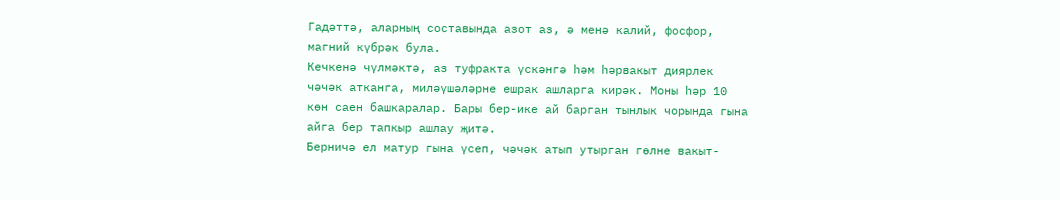Гадәттә, аларның составында азот аз, ә менә калий, фосфор, магний күбрәк була.
Кечкенә чүлмәктә, аз туфракта үскәнгә һәм һәрвакыт диярлек чәчәк атканга, миләүшәләрне ешрак ашларга кирәк. Моны һәр 10 көн саен башкаралар. Бары бер-ике ай барган тынлык чорында гына айга бер тапкыр ашлау җитә.
Берничә ел матур гына үсеп, чәчәк атып утырган гөлне вакыт-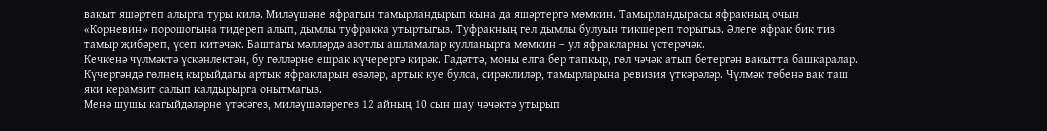вакыт яшәртеп алырга туры килә. Миләүшәне яфрагын тамырландырып кына да яшәртергә мөмкин. Тамырландырасы яфракның очын «Корневин» порошогына тидереп алып, дымлы туфракка утыртыгыз. Туфракның гел дымлы булуын тикшереп торыгыз. Әлеге яфрак бик тиз тамыр җибәреп, үсеп китәчәк. Баштагы мәлләрдә азотлы ашламалар кулланырга мөмкин – ул яфракларны үстерәчәк.
Кечкенә чүлмәктә үскәнлектән, бу гөлләрне ешрак күчерергә кирәк. Гадәттә, моны елга бер тапкыр, гөл чәчәк атып бетергән вакытта башкаралар. Күчергәндә гөлнең кырыйдагы артык яфракларын өзәләр, артык куе булса, сирәклиләр, тамырларына ревизия үткәрәләр. Чүлмәк төбенә вак таш яки керамзит салып калдырырга онытмагыз.
Менә шушы кагыйдәләрне үтәсәгез, миләүшәләрегез 12 айның 10 сын шау чәчәктә утырып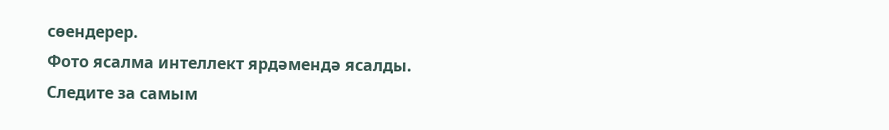сөендерер.
Фото ясалма интеллект ярдәмендә ясалды.
Следите за самым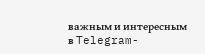важным и интересным в Telegram-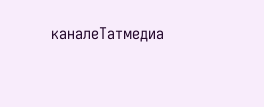каналеТатмедиа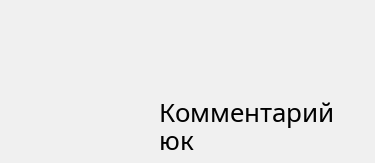Комментарий юк